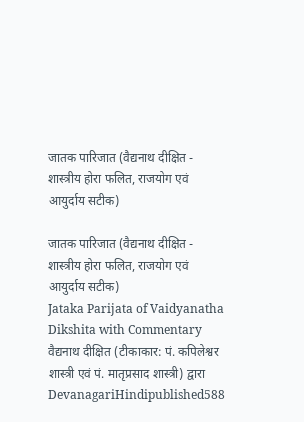जातक पारिजात (वैद्यनाथ दीक्षित - शास्त्रीय होरा फलित, राजयोग एवं आयुर्दाय सटीक)

जातक पारिजात (वैद्यनाथ दीक्षित - शास्त्रीय होरा फलित, राजयोग एवं आयुर्दाय सटीक)
Jataka Parijata of Vaidyanatha Dikshita with Commentary
वैद्यनाथ दीक्षित (टीकाकार: पं. कपिलेश्वर शास्त्री एवं पं. मातृप्रसाद शास्त्री) द्वारा
DevanagariHindipublished588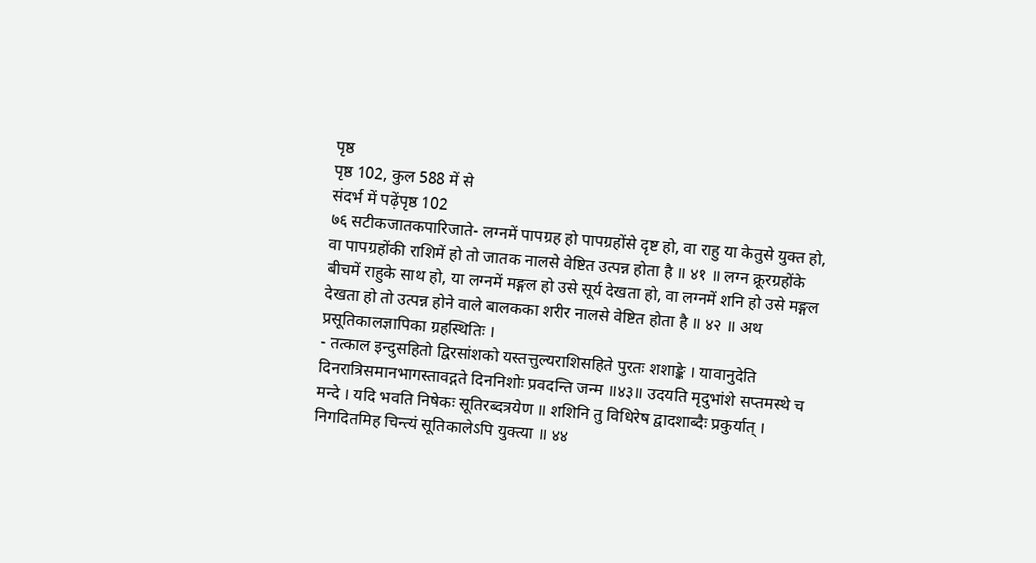पृष्ठ
पृष्ठ 102, कुल 588 में से
संदर्भ में पढ़ेंपृष्ठ 102
७६ सटीकजातकपारिजाते- लग्नमें पापग्रह हो पापग्रहोंसे दृष्ट हो, वा राहु या केतुसे युक्त हो, वा पापग्रहोंकी राशिमें हो तो जातक नालसे वेष्टित उत्पन्न होता है ॥ ४१ ॥ लग्न क्रूरग्रहोंके बीचमें राहुके साथ हो, या लग्नमें मङ्गल हो उसे सूर्य देखता हो, वा लग्नमें शनि हो उसे मङ्गल देखता हो तो उत्पन्न होने वाले बालकका शरीर नालसे वेष्टित होता है ॥ ४२ ॥ अथ प्रसूतिकालज्ञापिका ग्रहस्थितिः ।
- तत्काल इन्दुसहितो द्विरसांशको यस्तत्तुल्यराशिसहिते पुरतः शशाङ्के । यावानुदेति दिनरात्रिसमानभागस्तावद्गते दिननिशोः प्रवदन्ति जन्म ॥४३॥ उदयति मृदुभांशे सप्तमस्थे च मन्दे । यदि भवति निषेकः सूतिरब्दत्रयेण ॥ शशिनि तु विधिरेष द्वादशाब्दैः प्रकुर्यात् । निगदितमिह चिन्त्यं सूतिकालेऽपि युक्त्या ॥ ४४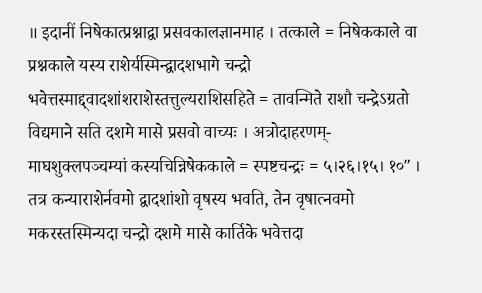॥ इदानीं निषेकात्प्रश्नाद्वा प्रसवकालज्ञानमाह । तत्काले = निषेककाले वा प्रश्नकाले यस्य राशेर्यस्मिन्द्वादशभागे चन्द्रो भवेत्तस्माद्द्वादशांशराशेस्तत्तुल्यराशिसहिते = तावन्मिते राशौ चन्द्रेऽग्रतो विद्यमाने सति दशमे मासे प्रसवो वाच्यः । अत्रोदाहरणम्-माघशुक्लपञ्चम्यां कस्यचिन्निषेककाले = स्पष्टचन्द्रः = ५।२६।१५। १०″ । तत्र कन्याराशेर्नवमो द्वादशांशो वृषस्य भवति, तेन वृषात्नवमो मकरस्तस्मिन्यदा चन्द्रो दशमे मासे कार्तिके भवेत्तदा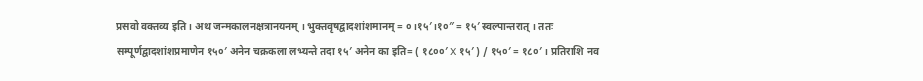प्रसवो वक्तव्य इति । अथ जन्मकालनक्षत्रानयनम् । भुक्तवृषद्वादशांशमानम् = ०।१५′।१०″ = १५′ स्वल्पान्तरात् । ततः सम्पूर्णद्वादशांशप्रमाणेन १५०′ अनेन चक्रकला लभ्यन्ते तदा १५′ अनेन का इति= ( १८००′ X १५′ ) / १५०′ = १८०′ । प्रतिराशि नव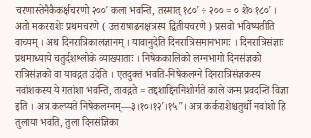चरणास्तेनैकैकर्क्षचरणो २००′ कला भवन्ति, तस्मात् १८०′ ÷ २०० = ० शे० १८०′ । अतो मकरराशेः प्रथमचरणे ( उत्तराषाढनक्षत्रस्य द्वितीयचरणे ) प्रसवो भविष्यतीति वाच्यम् । अथ दिनरात्रिकालज्ञानम् । यावानुदेति दिनरात्रिसमानभागः । दिनरात्रिसंज्ञाः प्रथमाध्याये चतुर्दशश्लोके व्याख्याताः । निषेककालिको लग्नभागो दिनसंज्ञको रात्रिसंज्ञको वा यावद्गत उदेति । एतदुक्तं भवति-निषेकलग्ने दिनरात्रिसंज्ञकस्य नवांशकस्य ये गतांशा भवन्ति, तावद्गते = तद्दशाद्दिननिशोर्गते काले जन्म प्रवदन्ति विज्ञा इति । अत्र कल्प्यते निषेकलग्नम्—३।१०।१२′।१५″। अत्र कर्कराशेश्चतुर्थो नवांशो हि तुलाया भवति, तुला दिनसंज्ञिका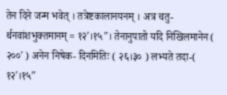तेन दिने जन्म भवेत् । तत्रेष्टकालानयनम् । अत्र चतु- र्थनवांशभुक्तमानम् = १२′।१५″। तेनानुपातो यदि निखिलमानेन ( २००′ ) अनेन निषेक- दिनमितिः ( २६।३० ) लभ्यते तदा-( १२′।१५″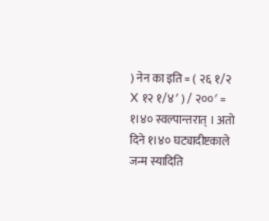) नेन का इति = ( २६ १/२ X १२ १/४′ ) / २००′ = १।४० स्वल्पान्तरात् । अतो दिने १।४० घट्यादीष्टकाले जन्म स्यादिति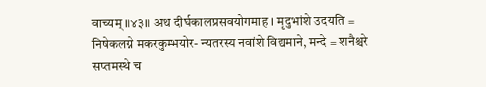वाच्यम् ॥४३॥ अथ दीर्घकालप्रसवयोगमाह । मृदुभांशे उदयति = निषेकलग्ने मकरकुम्भयोर- न्यतरस्य नवांशे विद्यमाने, मन्दे = शनैश्चरे सप्तमस्थे च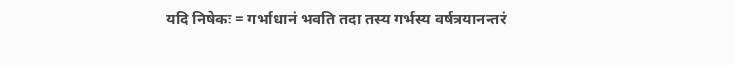यदि निषेकः = गर्भाधानं भवति तदा तस्य गर्भस्य वर्षत्रयानन्तरं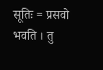सूतिः = प्रसवो भवति । तु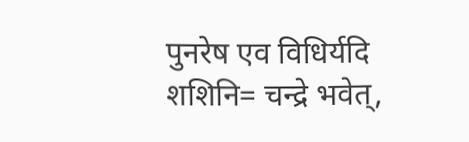पुनरेष एव विधिर्यदि शशिनि= चन्द्रे भवेत्,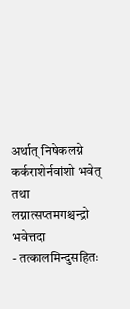अर्थात् निषेकलग्ने कर्कराशेर्नवांशो भवेत् तथा लग्नात्सप्तमगश्चन्द्रो भवेत्तदा
- तत्कालमिन्दुसहितः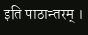इति पाठान्तरम् ।